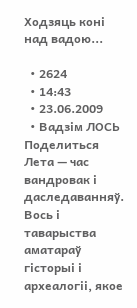Ходзяць коні над вадою...

  • 2624
  • 14:43
  • 23.06.2009
  • Вадзiм ЛОСЬ
Поделиться
Лета — час вандровак і даследаванняў. Вось і таварыства аматараў гісторыі і археалогіі, якое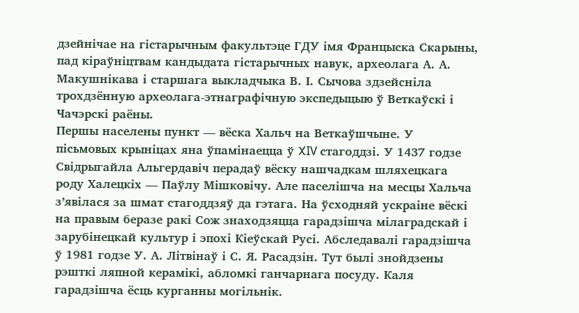дзейнічае на гістарычным факультэце ГДУ імя Францыска Скарыны, пад кіраўніцтвам кандыдата гістарычных навук, археолага А. А. Макушнікава і старшага выкладчыка В. І. Сычова здзейсніла трохдзённую археолага-этнаграфічную экспедыцыю ў Веткаўскі і Чачэрскі раёны.
Першы населены пункт — вёска Хальч на Веткаўшчыне. У пісьмовых крыніцах яна ўпамінаецца ў XIV стагоддзі. У 1437 годзе Свідрыгайла Альгердавіч перадаў вёску нашчадкам шляхецкага роду Халецкіх — Паўлу Мішковічу. Але паселішча на месцы Хальча з’явілася за шмат стагоддзяў да гэтага. На ўсходняй ускраіне вёскі на правым беразе ракі Сож знаходзяцца гарадзішча мілаградскай і зарубінецкай культур і эпохі Кіеўскай Русі. Абследавалі гарадзішча ў 1981 годзе У. А. Літвінаў і С. Я. Расадзін. Тут былі знойдзены рэшткі ляпной керамікі, абломкі ганчарнага посуду. Каля гарадзішча ёсць курганны могільнік.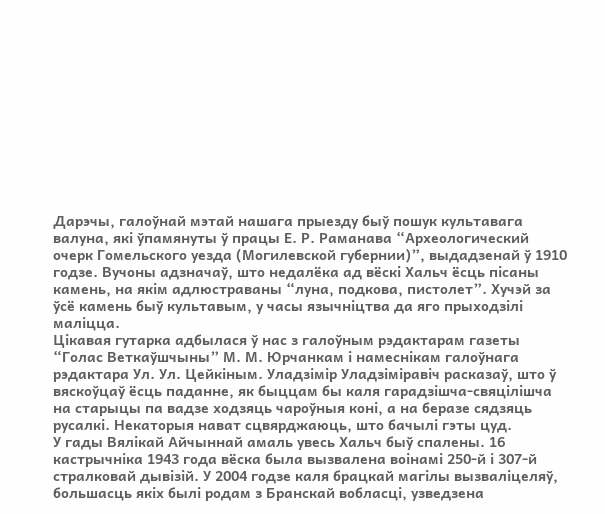Дарэчы, галоўнай мэтай нашага прыезду быў пошук культавага валуна, які ўпамянуты ў працы Е. Р. Раманава “Археологический очерк Гомельского уезда (Могилевской губернии)”, выдадзенай ў 1910 годзе. Вучоны адзначаў, што недалёка ад вёскі Хальч ёсць пісаны камень, на якім адлюстраваны “луна, подкова, пистолет”. Хучэй за ўсё камень быў культавым, у часы язычніцтва да яго прыходзілі маліцца.
Цікавая гутарка адбылася ў нас з галоўным рэдактарам газеты “Голас Веткаўшчыны” М. М. Юрчанкам і намеснікам галоўнага рэдактара Ул. Ул. Цейкіным. Уладзімір Уладзіміравіч расказаў, што ў вяскоўцаў ёсць паданне, як быццам бы каля гарадзішча-свяцілішча на старыцы па вадзе ходзяць чароўныя коні, а на беразе сядзяць русалкі. Некаторыя нават сцвярджаюць, што бачылі гэты цуд.
У гады Вялікай Айчыннай амаль увесь Хальч быў спалены. 16 кастрычніка 1943 года вёска была вызвалена воінамі 250-й і 307-й стралковай дывізій. У 2004 годзе каля брацкай магілы вызваліцеляў, большасць якіх былі родам з Бранскай вобласці, узведзена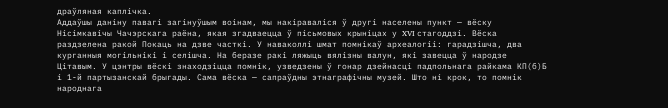драўляная каплічка.
Аддаўшы даніну павагі загінуўшым воінам, мы накіраваліся ў другі населены пункт — вёску Нісімкавічы Чачэрскага раёна, якая згадваецца ў пісьмовых крыніцах у XVI стагоддзі. Вёска раздзелена ракой Покаць на дзве часткі. У наваколлі шмат помнікаў археалогіі: гарадзішча, два курганныя могільнікі і селішча. На беразе ракі ляжыць вялізны валун, які завецца ў народзе Цітавым. У цэнтры вёскі знаходзіцца помнік, узведзены ў гонар дзейнасці падпольнага райкама КП(б)Б і 1-й партызанскай брыгады. Сама вёска — сапраўдны этнаграфічны музей. Што ні крок, то помнік народнага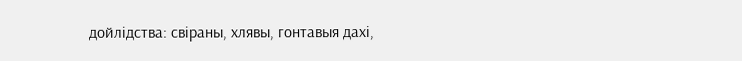дойлідства: свіраны, хлявы, гонтавыя дахі,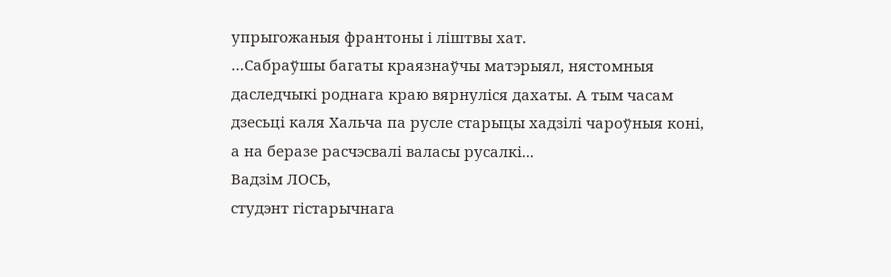упрыгожаныя франтоны і ліштвы хат.
…Сабраўшы багаты краязнаўчы матэрыял, нястомныя даследчыкі роднага краю вярнуліся дахаты. А тым часам дзесьці каля Хальча па русле старыцы хадзілі чароўныя коні, а на беразе расчэсвалі валасы русалкі...
Вадзiм ЛОСЬ,
студэнт гiстарычнага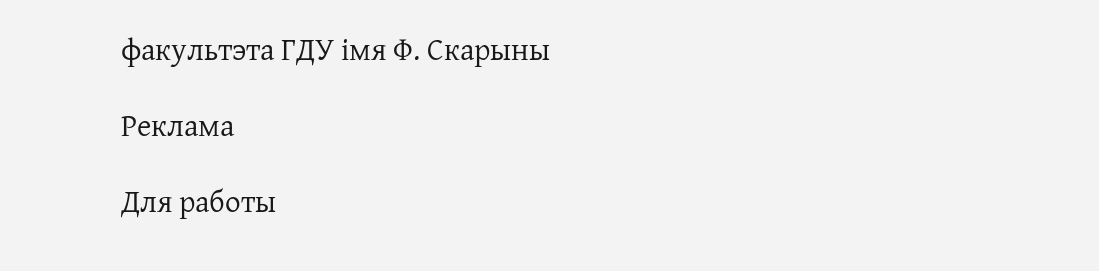факультэта ГДУ iмя Ф. Скарыны

Реклама

Для работы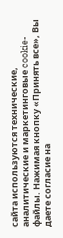сайта используются технические, аналитические и маркетинговые cookie-файлы. Нажимая кнопку «Принять все», Вы даете согласие на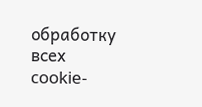обработку всех cookie-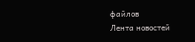файлов
Лента новостей